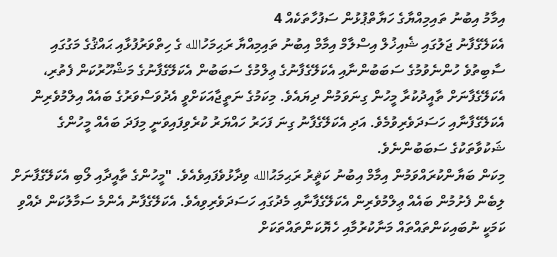އިމާމު އިބުނު ތައިމިއްޔާގެ ހަޔާތްޕުޅުން ސަފުހާތަކެއް 4
އެކަލޭގެފާނު ޖަލުގައި ޝެއިޚުލް އިސްލާމް އިމާމް އިބުނު ތައިމިއްޔާ ރަޙިމަހުالله ގެ ހިތްވަރުފުޅާއި ޙައްޤުގެ މަގުގައި ސާބިތުވެ ހުންނެވުމުގެ ސަބަބުންނާއި އެކަލޭގެފާނުގެ ޢިލްމުގެ ސަބަބުން އެކަލޭގެފާނުގެ މަޝްހޫރުކަން ފެތުރި، އެކަލޭގެފާނަށް ތާއީދުކުރާ މީހުން ގިނަވަމުން ދިޔައެވެ. މިކަމުގެ ނަތީޖާއަކަށްވީ އެދުވަސްވަރުގެ ބައެއް އިލްމުވެރިން އެކަލޭގެފާނާއި ހަސަދަވެރިވުމެވެ. އަދި އެކަލޭގެފާނު ގިނަ ފަހަރު ހައްޔަރު ކުރެވިފައިވަނީ މިފަދަ ބައެއް މީހުންގެ ޝަކުވާތަކުގެ ސަބަބުންނެވެ.
މިކަން ބަޔާންކުރައްވަމުން އިމާމް އިބުނު ކަޘީރު ރަޙިމަޙުالله ވިދާޅުވެފައިވެއެވެ. "މީހުންގެ ތާއީދާއި ލޯބި އެކަލޭގެފާނަށް ލިބެން ފެށުމުން ބައެއް ޢިލްމުވެރިން އެކަލޭގެފާނާއި މެދުގައި ހަސަދަވެރިވިއެވެ. އެކަލޭގެފާނު އެންމެ ސަމާލުކަން ދެއްވި ކަމަކީ ނުބައިކަންތައްތައް މަނާކުރުމާއި ހެޔޮކަންތައްތަކަށް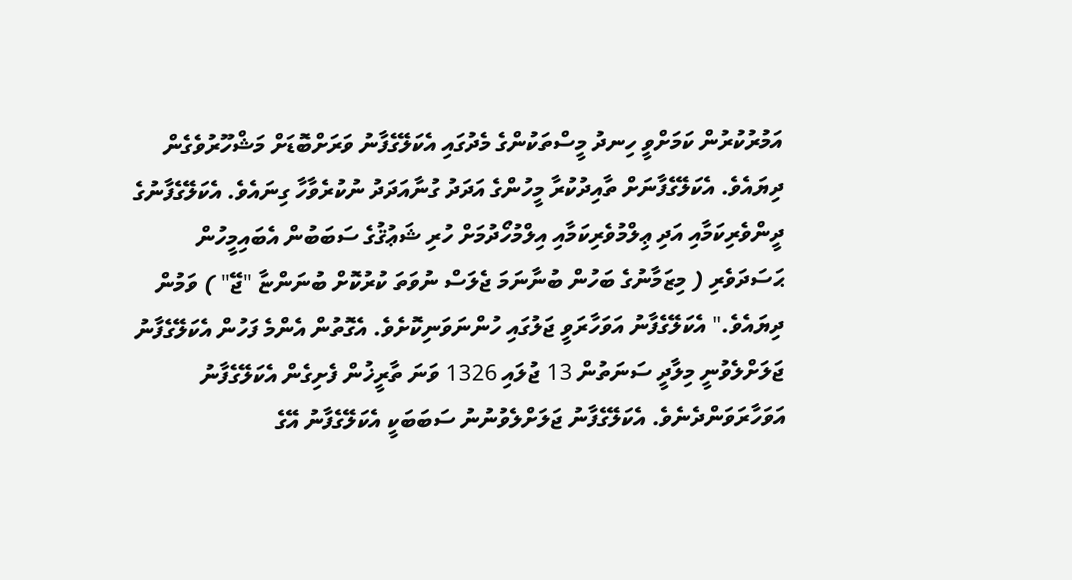އަމުރުކުރުން ކަމަށްވީ ހިނދު މީސްތަކުންގެ މެދުގައި އެކަލޭގެފާނު ވަރަށްބޮޑަށް މަޝްހޫރުވެގެން ދިޔައެވެ. އެކަލޭގެފާނަށް ތާއިދުކުރާ މީހުންގެ އަދަދު ގުނާއަދަދު ނުކުރެވާހާ ގިނައެވެ. އެކަލޭގެފާނުގެ ދީންވެރިކަމާއި އަދި ޢިލްމުވެރިކަމާއި އިލްމުހޯދުމަށް ހުރި ޝަޢުޤުގެ ސަބަބުން އެބައިމީހުން ޙަސަދަވެރި ( މިޒަމާނުގެ ބަހުން ބުނާނަމަ ޖެލަސް ނުވަތަ ކުރުކޮށް ބުނަންޏާ "ޖޭ" ) ވަމުން ދިޔައެވެ." އެކަލޭގެފާނު އަވަހާރަވީ ޖަލުގައި ހުންނަވަނިކޮށެވެ. އެގޮތުން އެންމެ ފަހުން އެކަލޭގެފާނު ޖަލަށްލެވުނީ މިލާދީ ސަނަތުން 13 ޖުލައި 1326 ވަނަ ތާރީޚުން ފެށިގެން އެކަލޭގެފާނު އަވަހާރަވަންދެނެވެ. އެކަލޭގެފާނު ޖަލަށްލެވުނުނު ސަބަބަކީ އެކަލޭގެފާނު އޭގެ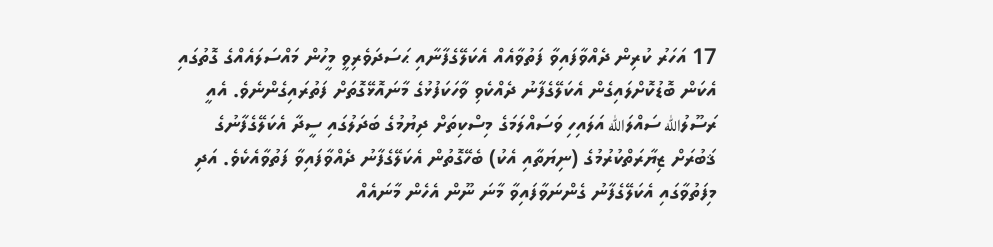17 އަހަރު ކުރިން ދެއްވާފައިވާ ފަތުވާއެއް އެކަލޭގެފާނާއި ޙަސަދަވެރިވީ މީހުން މައްސަލައެއްގެ ގޮތުގައި އެކަން ބޮޑުކޮށްލައިގެން އެކަލޭގެފާނު ދެއްކެވި ވާހަކަފުޅުގެ މާނައޮޅޭގޮތަށް ފަތުރައިގެންނެވެ. އެއީ ރަސޫލުالله ސައްލަالله އަލައިހި ވަސައްލަމަގެ މިސްކިތަށް ދިޔުމުގެ ބަދަލުގައި ސީދާ އެކަލޭގެފާނުގެ ޤަބުރަށް ޒިޔާރަތްކުރުމުގެ (ނިޔަތާއި އެކު) ބެހޭގޮތުން އެކަލޭގެފާނު ދެއްވާފައިވާ ފަތުވާއެކެވެ. އަދި މިފަތުވާގައި އެކަލޭގެފާނު ގެންނަވާފައިވާ މާނަ ނޫން އެހެން މާނައެއް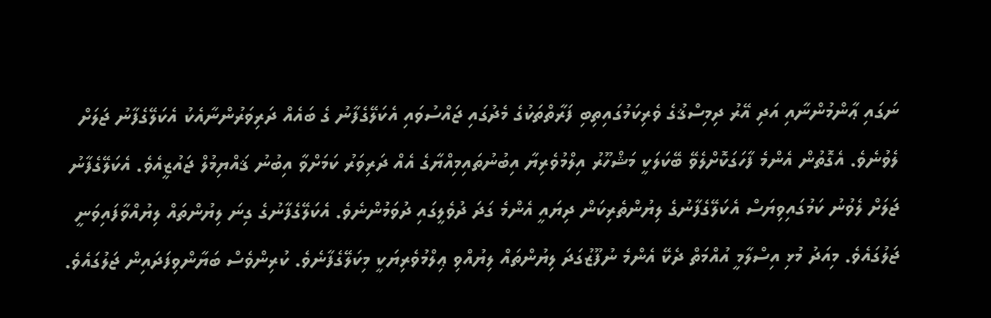ނަގައި ޢާންމުންނާއި އަދި އޭރު ދިމިސްޤުގެ ވެރިކަމުގައިތިބި ފަރާތްތަކުގެ މެދުގައި ޖައްސުވައި އެކަލޭގެފާނު ގެ ބައެއް ދަރިވަރުންނާއެކު އެކަލޭގެފާނު ޖަލަށް ލެވުނެވެ. އެގޮތުން އެންމެ ފާހަގަކޮށްލެވޭ ބޭކަލަކީ މަޝްހޫރު އިލްމުވެރިޔާ އިބުނުތައިމިއްޔާގެ އެއް ދަރިވަރު ކަމަށްވާ އިބުނު ޤައްޔިމުލް ޖައުޒީއެވެ. އެކަލޭގެފާނު ޖަލަށް ލެވުނު ކަމުގައިވިޔަސް އެކަލޭގެފާނުގެ ލިޔުންތެރިކަން ދިޔައީ އެންމެ ގަދަ ދުވެލީގައި ދުވަމުންނެވެ. އެކަލޭގެފާނުގެ ގިނަ ލިޔުންތައް ލިޔުއްވާފައިވަނީ ޖަލުގައެވެ. މިއަދު މުޅި އިސްލާމީ އުއްމަތް ދެކޭ އެންމެ ނުފޫޒުގަދަ ލިޔުންތައް ލިޔުއްވި ޢިލްމުވެރިޔަކީ މިކަލޭގެފާނެވެ. ކުރިންވެސް ބަޔާންވިފަދައިން ޖަލުގައެވެ.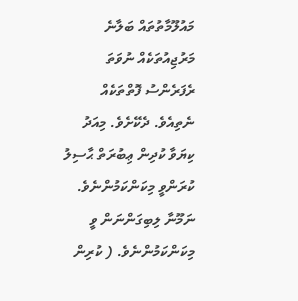މައުލޫމާތުތައް ބަލާނެ މަރުޖިއުތަކެއް ނުވަތަ ރެފަރެންސު ފޮތްތަކެއް ނެތިއެވެ. ދެކޭށެވެ. މިއަދު ކިޔަވާ ކުދިން ޢިބުރަތް ޙާސިލު ކުރަންވީ މިކަންކަމުންނެވެ. ނަމޫނާ ލިބިގަންނަން ވީ މިކަންކަމުންނެވެ. ( ކުރިން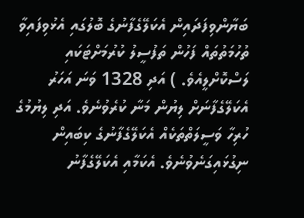ބަޔާންވިފަދައިން އެކަލޭގެފާނުގެ ބޮލުގައި އެޅުވިފައިވާ ތުހުމަތުތައް ފަހުން ތަފުސީލު ކުރުމަށްޓަކައި ލަސްކޮށްލީއެވެ. ) އަދި 1328 ވަނަ އަހަރު އެކަލޭގެފާނަށް ލިޔުން މަނާ ކުރެވުނެވެ. އަދި ލިޔުމުގެ ހުރިހާ ވަސީލަތްތަކެއް އެކަލޭގެފާނުގެ ކިބައިން ނިގުޅައިގަނެވުނެވެ. އެކަމާއި އެކަލޭގެފާނު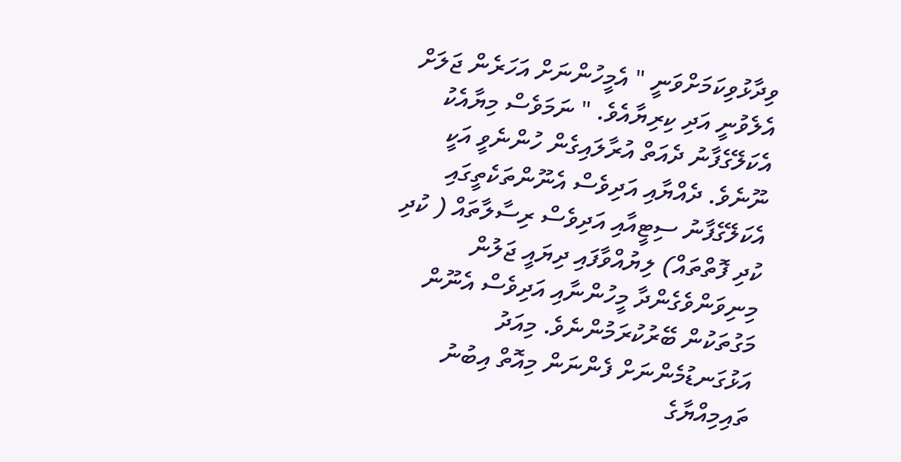ވިދާޅުވިކަމަށްވަނީ " އެމީހުންނަށް އަހަރެން ޖަލަށް އެލެވުނީ އަދި ކިރިޔާއެވެ. " ނަމަވެސް މިޔާއެކު އެކަލޭގެފާނު ދެއަތް އުރާލައިގެން ހުންނެވީ އަކީ ނޫނެވެ. ދެއްޔާއި އަދިވެސް އެނޫންތަކެތީގައި އެކަލޭގެފާނު ސިޓީއާއި އަދިވެސް ރިސާލާތައް ( ކުދި ކުދި ފޮތްތައް) ލިޔުއްވާފައި ދިޔައީ ޖަލުން މިނިވަންވެގެންދާ މީހުންނާއި އަދިވެސް އެނޫން މަގުތަކުން ބޭރުކުރަމުންނެވެ. މިއަދު އަޅުގަނޑުމެންނަށް ފެންނަން މިއޮތް އިބުނު ތައިމިއްޔާގެ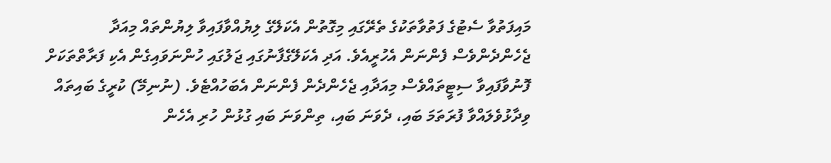މައިފަތުވާ ސެޓުގެ ފަތުވާތަކުގެ ތެރޭގައި މިގޮތުން އެކަލޭގެ ލިޔުއްވާފައިވާ ލިޔުންތައް މިއަދާ ޖެހެންދެންވެސް ފެންނަން އެހުރީއެވެ. އަދި އެކަލޭގެފާނުގައި ޖަލުގައި ހުންނަވައިގެން އެކި ފަރާތްތަކަށް ފޮނުވާފައިވާ ސިޓީތައްވެސް މިއަދާއި ޖެހެންދެން ފެންނަން އެބަހުއްޓެވެ. (ނުނިމޭ) ކުރީގެ ބައިތައް ވިދާޅުވެލައްވާ ފުރަތަމަ ބައި، ދެވަނަ ބައި، ތިންވަނަ ބައި ގުޅުން ހުރި އެހެން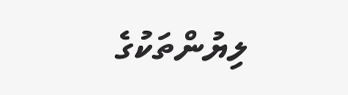ލިޔުންތަކުގެ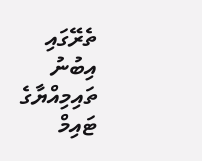ތެރޭގައި އިބުނު ތައިމިއްޔާގެ ޓައިމް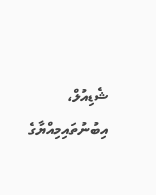ޝެޑިއުލް، އިބުނުތައިމިއްޔާގެ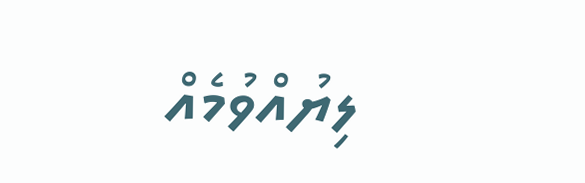ލިޔުއްވުމެއް